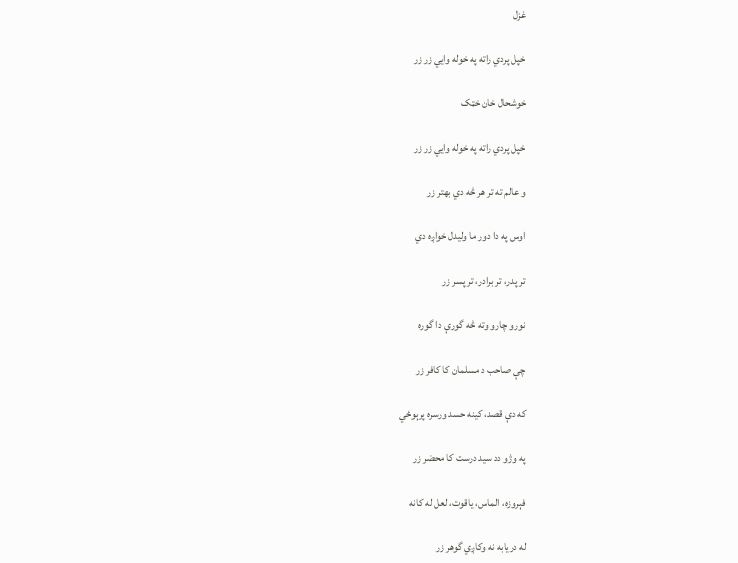غزل

خپل پردي راته په خوله وايي زر زر

خوشحال خان خټک

خپل پردي راته په خوله وايي زر زر

و عالم ته تر هر څه دي بهتر زر

اوس په دا دور ما وليدل خواږه دي

تر پدر، تر برادر، تر پسر زر

نورو چارو وته څه گورې دا گوره

چې صاحب د مسلمان کا کافر زر

که دې قصد، کينه حسد ورسره پرېوځي

په وژو دد سيد درست کا محضر زر

فېروزه، الماس، ياقوت، لعل له کانه

له دريابه نه وکاږي گوهر زر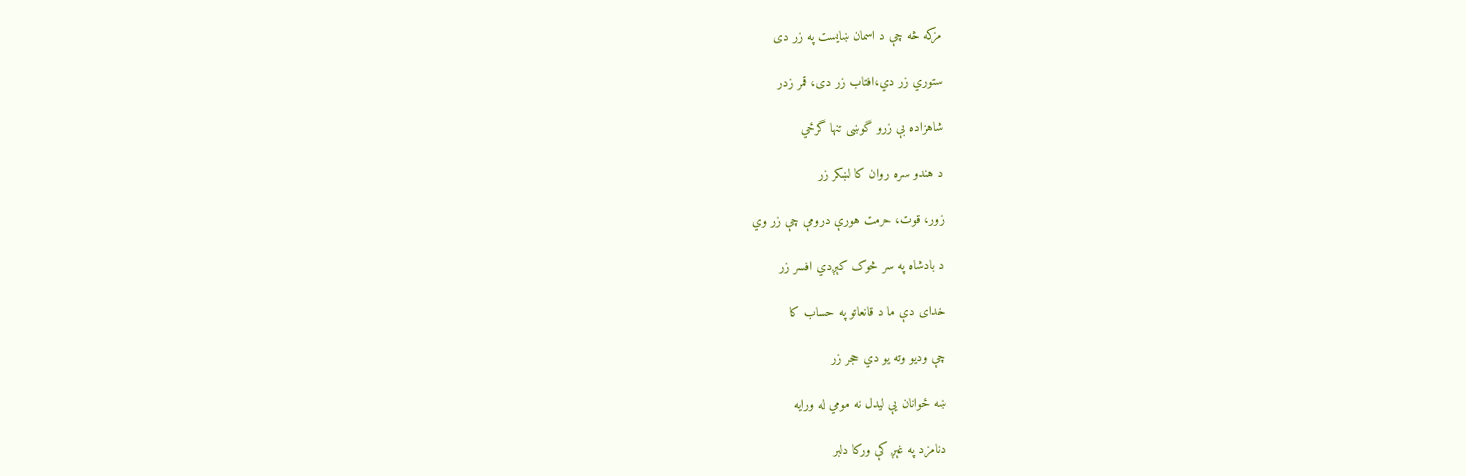مزکه څه چې د اسمان ښايست په زر دی

ستوري زر دي،افتاب زر دی، قمر زدر

شاهزاده بې زرو گوښی تنها گرځي

د هندو سره روان کا لښکر زر

زور، قوت، حرمت هورې درومې چې زر وي

د بادشاه په سر څوک کېږدي افسر زر

خدای دې ما د قانعاتو په حساب کا

چې وديو وته يو دي حجر زر

ښه ځوانان يې ليدل نه مومي له ورايه

دنامزد په غېږ کې ورکا دلبر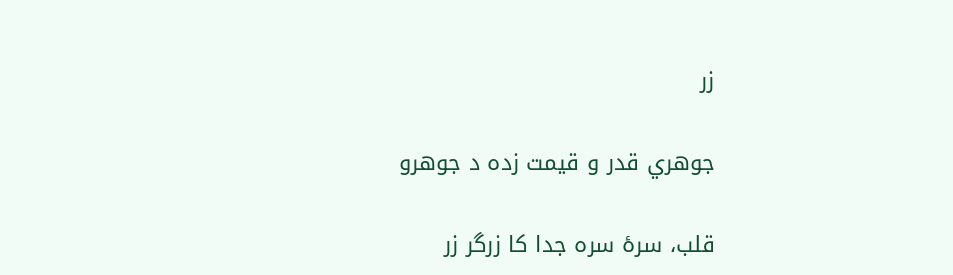زر

جوهري قدر و قيمت زده د جوهرو

قلب، سرۀ سره جدا کا زرگر زر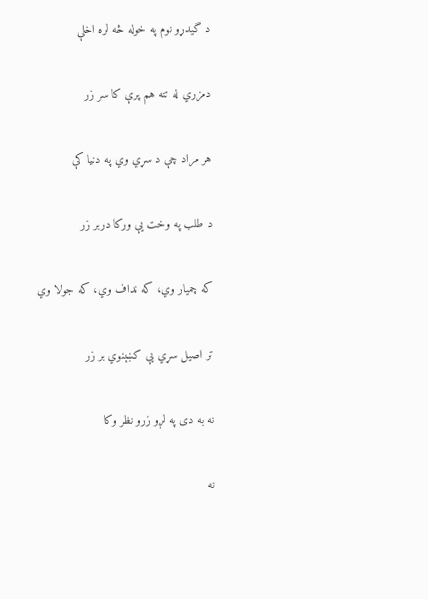د گيدړو نوم په خوله څه لره اخلې

دمزري له تنه هم پرې کا سر زر

هر مراد چې د سړي وي په دنيا کې

د طلب په وخت يې ورکا دربر زر

که چميار وي، که نداف وي، که جولا وي

تر اصيل سړي يې کښېنوي بر زر

نه به دی په لږو زرو نظر وکا

نه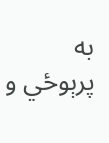به پرېوځي و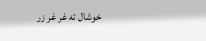خوشال ته غر غر زر